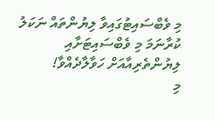މި ވެބްސައިޓުގައިވާ ލިޔުންތައް ނަކަލު ކުރާނަމަ މި ވެބްސައިޓަށާއި ލިޔުންތެރިއާއަށް ހަވާލާދެއްވާ!
މި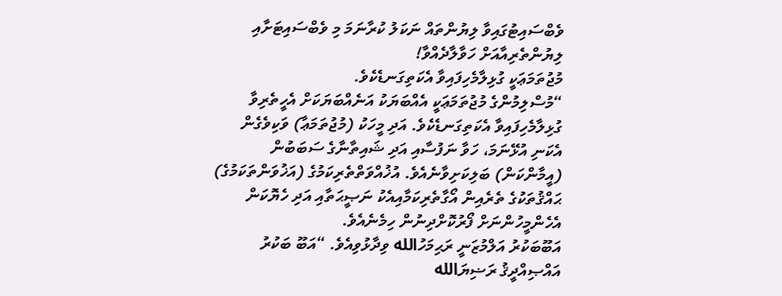ވެބްސައިޓުގައިވާ ލިޔުންތައް ނަކަލު ކުރާނަމަ މި ވެބްސައިޓަށާއި ލިޔުންތެރިއާއަށް ހަވާލާދެއްވާ!
މުޖުތަމަޢަކީ ގުޅިލާމެހިފައިވާ އެކަތިގަނޑެކެވެ.
“މުސްލިމުންގެ މުޖުތަމަޢަކީ އެއްބަޔަކު އަނެއްބަޔަކަށް އެހީތެރިވާ ގުޅިލާމެހިފައިވާ އެކަތިގަނޑެކެވެ. އަދި މީހަކު (މުޖުތަމަޢާ) ވަކިވެގެން އެކަނި އުޅޭނަމަ، ހަވާ ނަފުސާއި އަދި ޝައިތާނާގެ ސަބަބުން (އީމާންކަން) ބަލިކަށިވާނެއެވެ. އުޚުއްވަތްތެރިކަމުގެ (އަޚުވަންތަކަމުގެ) ޙައްޤުތަކުގެ ތެރެއިން އޯގާތެރިކަމާއިއެކު ނަޞީޙަތާއި އަދި ހެޔޮކަން އެހެންމީހުންނަށް ފޯރުކޮށްދިނުން ހިމެނެއެވެ.
އަބޫބަކުރު އަލްމުޒަނީ ރަޙިމަހުالله ވިދާޅުވިއެވެ. “އަބޫ ބަކުރު އައްޞިއްދީޤު ރަޟިޔަالله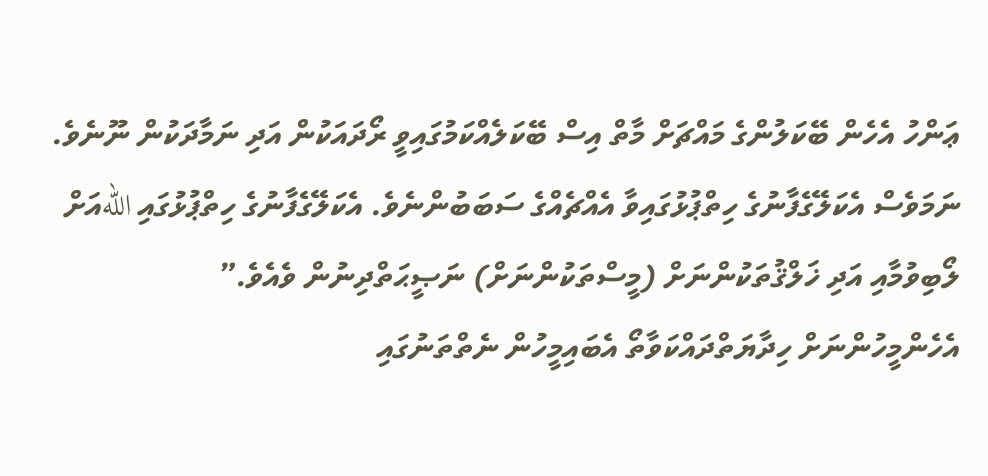ޢަންހު އެހެން ބޭކަލުންގެ މައްޗަށް މާތް އިސް ބޭކަލެއްކަމުގައިވީ ރޯދައަކުން އަދި ނަމާދަކުން ނޫނެވެ. ނަމަވެސް އެކަލޭގެފާނުގެ ހިތްޕުޅުގައިވާ އެއްޗެއްގެ ސަބަބުންނެވެ. އެކަލޭގެފާނުގެ ހިތްޕުޅުގައި اللهއަށް ލޯބިވުމާއި އަދި ޚަލްޤުތަކުންނަށް (މީސްތަކުންނަށް) ނަޞީޙަތްދިނުން ވެއެވެ.”
އެހެންމީހުންނަށް ހިދާޔަތްދައްކަވާތޯ އެބައިމީހުން ނެތްތަނުގައި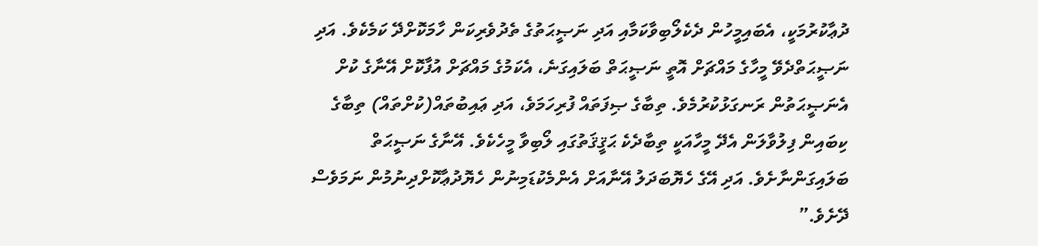ދުޢާކުރުމަކީ، އެބައިމީހުން ދެކެލޯބިވާކަމާއި އަދި ނަޞީޙަތުގެ ތެދުވެރިކަން ހާމަކޮށްދޭ ކަމެކެވެ. އަދި ނަޞީޙަތްދެވޭ މީހާގެ މައްޗަށް އޮތީ ނަޞީޙަތް ބަލައިގަނެ، އެކަމުގެ މައްޗަށް އުފާކޮށް އޭނާގެ ކުށް އެނަޞީޙަތުން ރަނގަޅުކުރުމެވެ. ތިބާގެ ޞިފަތައް ފުރިހަމަވެ، އަދި ޢައިބުތައް(ކުށްތައް) ތިބާގެ ކިބައިން ފިލުވާލަން އެދޭ މީހާއަކީ ތިބާދެކެ ޙަޤީޤަތުގައި ލޯބިވާ މީހެކެވެ. އޭނާގެ ނަޞީޙަތް ބަލައިގަންނާށެވެ. އަދި އޭގެ ހެޔޮބަދަލު އޭނާއަށް އެންމެކުޑަމިނުން ހެޔޮދުޢާކޮށްދިނުމުން ނަމަވެސް ދޭށެވެ.”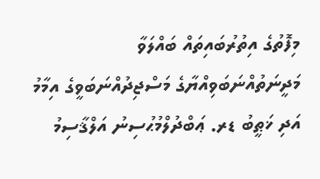މިފޮތުގެ އިތުރުބައިތައް ބައްލަވާ
މަދީނަތުއްނަބަވިއްޔާގެ މަސްޖިދުއްނަބަވީގެ އިމާމު އަދި ޚަޠީބު ޑރ. ޢަބްދުލްމުޙުސިނު އަލްޤާސިމު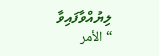ލިޔުއްވާފައިވާ “الأمر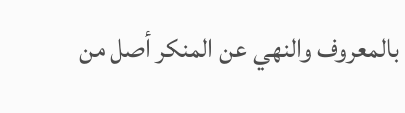بالمعروف والنهي عن المنكر أصل من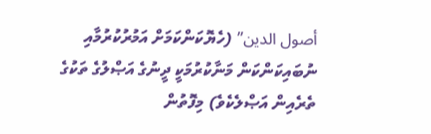أصول الدين” (ހެޔޮކަންކަމަށް އަމުރުކުރުމާއި ނުބައިކަންކަން މަނާކުރުމަކީ ދީނުގެ އަޞްލުގެ ތަކުގެ ތެރެއިން އަޞްލެކެވެ) މިފޮތުން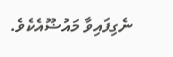ނެގިފައިވާ މައުޟޫއެކެވެ.